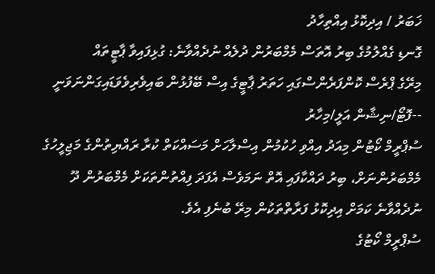ޚަބަރު / އިދިކޮޅު އިއްތިހާދު
ގޮނޑި ގެއްލުމުގެ ބިރު އޮތަސް މެމްބަރުން ދުލެއް ނުދެއްވާނެ: ގުޅިފައިވާ ޕާޓީތައް
މިރޭގެ ޕްރެސް ކޮންފަރެންސްގައި ހަތަރު ޕާޓީގެ އިސް ބޭފުޅުން ބައިވެރިވެވަޑައިގަންނަވަނީ --ފޮޓޯ/ނިޝާން އަލީ/މިހާރު
ސުޕްރީމް ކޯޓުން މިއަދު އިއްވި ހުކުމުން އިސްލާހަށް މަސައްކަތް ކުރާ ރައްޔިތުންގެ މަޖިލީހުގެ މެމްބަރުންނަށް، ބިރު ދައްކާފައި އޮތް ނަމަވެސް އެފަދަ ފިއްތުންތަކަށް މެމްބަރުން ދޫ ނުދެއްވާނެ ކަމަށް އިދިކޮޅު ފަރާތްތަކުން މިރޭ ބުނެފި އެވެ.
ސުޕްރީމް ކޯޓުގެ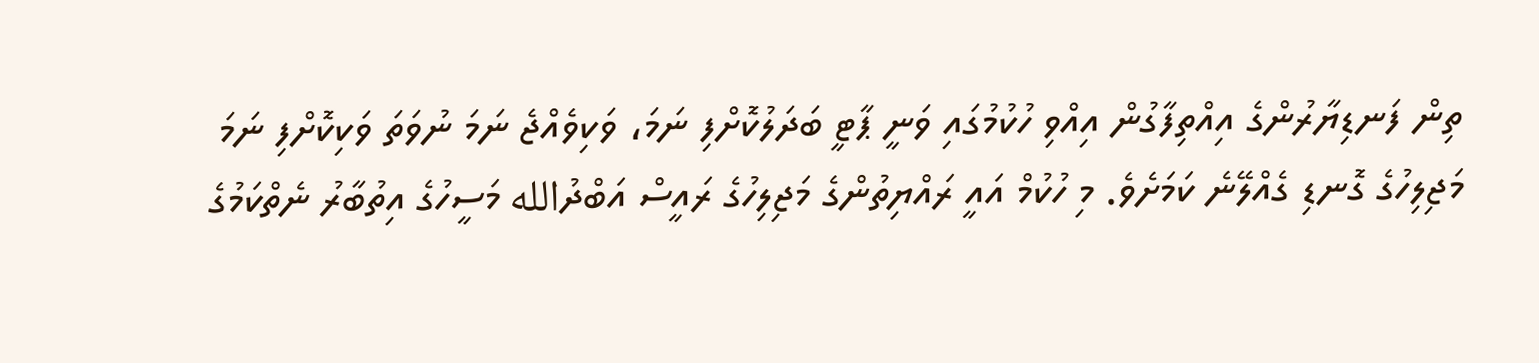ތިން ފަނޑިޔާރުންގެ އިއްތިފާގުން އިއްވި ހުކުމުގައި ވަނީ ޕާޓީ ބަދަލުކޮށްފި ނަމަ، ވަކިވެއްޖެ ނަމަ ނުވަތަ ވަކިކޮށްފި ނަމަ މަޖިލިހުގެ ގޮނޑި ގެއްލޭނެ ކަމަށެވެ. މި ހުކުމް އައީ ރައްޔިތުންގެ މަޖިލިހުގެ ރައީސް އަބްދުالله މަސީހުގެ އިތުބާރު ނެތްކަމުގެ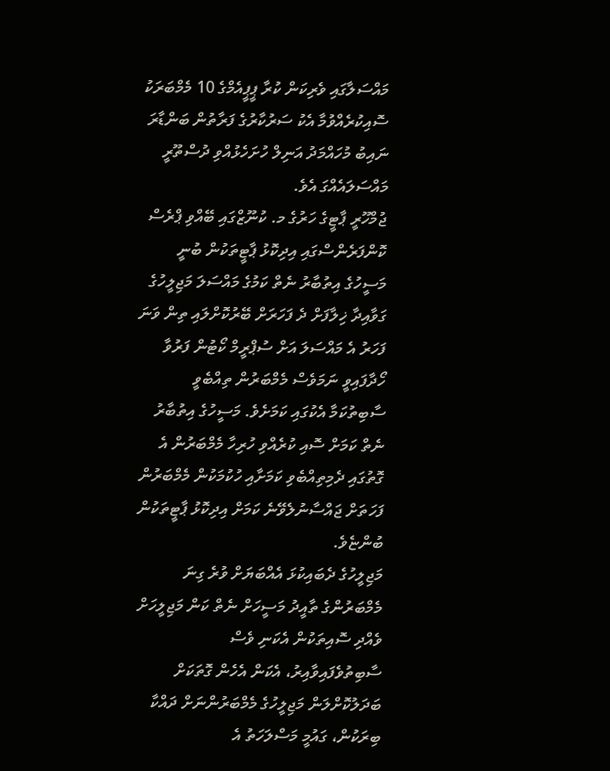މައްސަލާގައި ވެރިކަން ކުރާ ޕީޕީއެމްގެ 10 މެމްބަރަކު ސޮއިކުރެއްވުމާ އެކު ސަރުކާރުގެ ފަރާތުން ބަންޑާރަ ނައިބު މުހައްމަދު އަނިލް ހުށަހެޅުއްވި ދުސްތޫރީ މައްސަލައެއްގަ އެވެ.
ޖުމްހޫރީ ޕާޓީގެ ހަރުގެ މ. ކުނޫޒްގައި ބޭއްވި ޕްރެސް ކޮންފަރެންސްގައި އިދިކޮޅު ޕާޓީތަކުން ބުނީ މަސީހުގެ އިތުބާރު ނެތް ކަމުގެ މައްސަލަ މަޖިލީހުގެ ގަވާއިދާ ޚިލާފަށް ދެ ފަހަރަށް ބޭރުކޮށްލައި ތިން ވަނަ ފަހަރު އެ މައްސަލަ އަށް ސުޕްރީމް ކޯޓުން ފަރުވާ ހޯދާފައިވީ ނަމަވެސް މެމްބަރުން ތިއްބެވީ ސާބިތުކަމާ އެކުގައި ކަމަށެވެ. މަސީހުގެ އިތުބާރު ނެތް ކަމަށް ސޮއި ކުރެއްވި ހުރިހާ މެމްބަރުން އެ ގޮތުގައި ދެމިތިއްބެވި ކަމަށާއި ހުކުމަކުން މެމްބަރުން ފަހަތަށް ޖައްސާނުލެވޭނެ ކަމަށް އިދިކޮޅު ޕާޓީތަކުން ބުންޏެވެ.
މަޖިލީހުގެ ދެބައިކުޅަ އެއްބަޔަށް ވުރެ ގިނަ މެމްބަރުންގެ ތާއީދު މަސީހަށް ނެތް ކަން މަޖިލީހަށް ވެއްދި ސޮއިތަކުން އެކަނި ވެސް ސާބިތުވެފައިވާއިރު، އެކަން އެހެން ގޮތަކަށް ބަދަލުކޮށްލަން މަޖިލީހުގެ މެމްބަރުންނަށް ދައްކާ ބިރަކުން، ގައުމީ މަސްލަހަތު އެ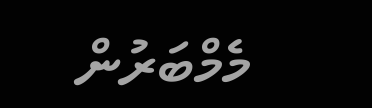މެމްބަރުން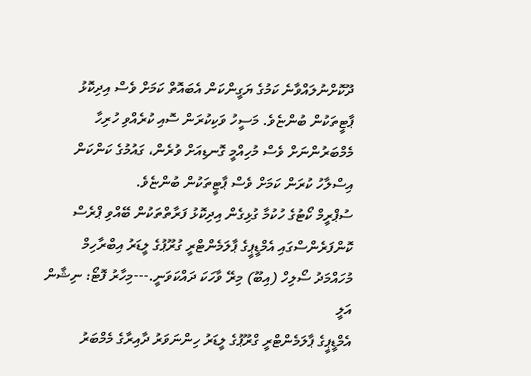ދޫކޮށްނުލައްވާނެ ކަމުގެ ޔަގީންކަން އެބައޮތް ކަމަށް ވެސް އިދިކޮޅު ޕާޓީތަކުން ބުންޏެވެ. މަސީހު ވަކިކުރަން ސޮއި ކުރެއްވި ހުރިހާ މެމްބަރުންނަށް ވެސް މުހިއްމީ ގޮނޑިއަށް ވުރެން، ގައުމުގެ ކަންކަން އިސްލާހު ކުރަން ކަމަށް ވެސް ޕާޓީތަކުން ބުންޏެވެ.
ސުޕްރީމް ކޯޓުގެ ހުކުމާ ގުޅިގެން އިދިކޮޅު ފަރާތްތަކުން ބޭއްވި ޕްރެސް ކޮންފަރެންސްގައި އެމްޑީޕީގެ ޕާލަމެންޓްރީ ގުރޫޕުގެ ލީޑަރު އިބްރާހިމް މުހައްމަދު ސޯލިހް (އިބޫ) މިރޭ ވާހަކަ ދައްކަވަނީ.---މިހާރު ފޮޓޯ: ނިޝާން އަލީ
އެމްޑީޕީގެ ޕާލަމެންޓްރީ ގްރޫޕުގެ ލީޑަރު ހިންނަވަރު ދާއިރާގެ މެމްބަރު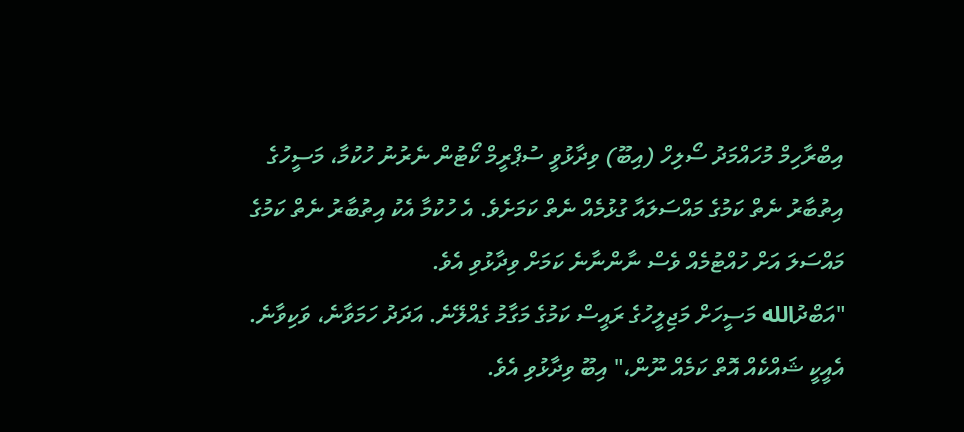އިބްރާހިމް މުހައްމަދު ސޯލިހް (އިބޫ) ވިދާޅުވީ ސުޕްރީމް ކޯޓުން ނެރުނު ހުކުމާ، މަސީހުގެ އިތުބާރު ނެތް ކަމުގެ މައްސަލައާ ގުޅުމެއް ނެތް ކަމަށެވެ. އެ ހުކުމާ އެކު އިތުބާރު ނެތް ކަމުގެ މައްސަލަ އަށް ހުއްޓުމެއް ވެސް ނާންނާނެ ކަމަށް ވިދާޅުވި އެވެ.
"އަބްދުالله މަސީހަށް މަޖިލީހުގެ ރައީސް ކަމުގެ މަގާމު ގެއްލޭނެ. އަދަދު ހަމަވާނެ، ވަކިވާނެ. އެއީކީ ޝައްކެއް އޮތް ކަމެއް ނޫން،" އިބޫ ވިދާޅުވި އެވެ.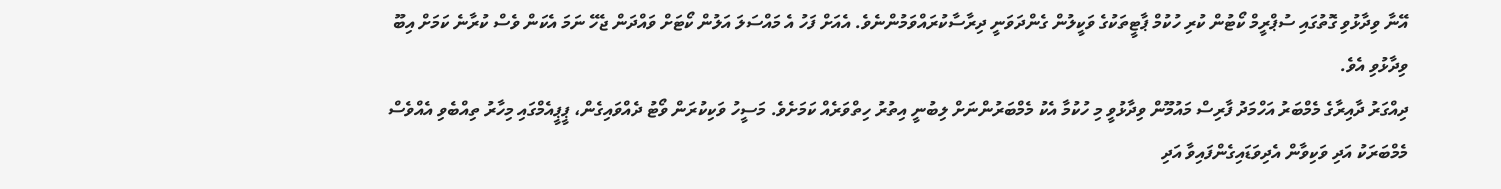އޭނާ ވިދާޅުވި ގޮތުގައި ސުޕްރީމް ކޯޓުން ކުރި ހުކުމް ޕާޓީތަކުގެ ވަކީލުން ގެންދަވަނީ ދިރާސާކުރައްވަމުންނެވެ. އެއަށް ފަހު އެ މައްސަލަ އަލުން ކޯޓަށް ވައްދަން ޖެހޭ ނަމަ އެކަން ވެސް ކުރާނެ ކަމަށް އިބޫ ވިދާޅުވި އެވެ.
ދިއްގަރު ދާއިރާގެ މެމްބަރު އަހްމަދު ފާރިސް މައުމޫން ވިދާޅުވީ މި ހުކުމާ އެކު މެމްބަރުންނަށް ލިބުނީ އިތުރު ހިތްވަރެއް ކަމަށެވެ. މަސީހު ވަކިކުރަން ވޯޓު ދެއްވައިގެން، ޕީޕީއެމްގައި މިހާރު ތިއްބެވި އެއްވެސް މެމްބަރަކު އަދި ވަކިވާން އެދިވަޑައިގެންފައިވާ އަދި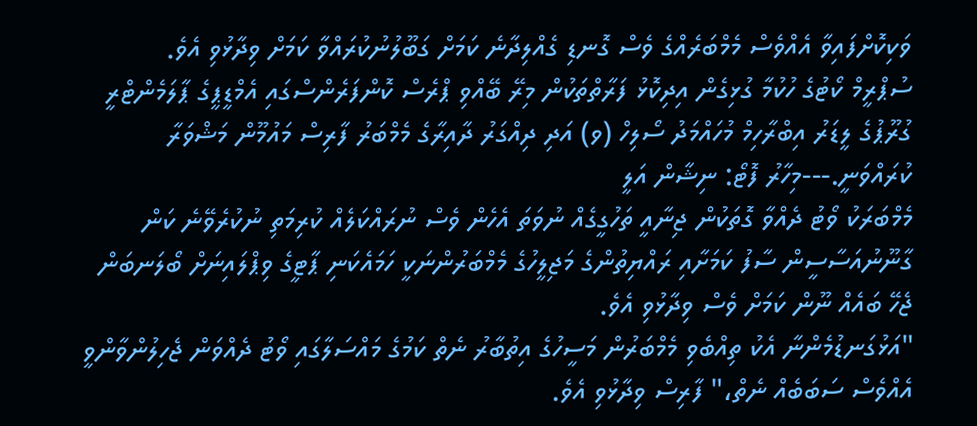ވަކިކޮށްފައިވާ އެއްވެސް މެމްބަރެއްގެ ވެސް ގޮނޑި ގެއްލިދާނެ ކަމަށް ގަބޫލުނުކުރައްވާ ކަމަށް ވިދާޅުވި އެވެ.
ސުޕްރީމް ކޯޓުގެ ހުކުމާ ގުޅިގެން އިދިކޮޅު ފަރާތްތަކުން މިރޭ ބޭއްވި ޕްރެސް ކޮންފަރެންސްގައި އެމްޑީޕީގެ ޕާލަމެންޓްރީ ގުރޫޕުގެ ލީޑަރު އިބްރާހިމް މުހައްމަދު ސޯލިހް (ވ) އަދި ދިއްގަރު ދާއިރާގެ މެމްބަރު ފާރިސް މައުމޫން މަޝްވަރާ ކުރައްވަނީ.---މިހާރު ފޮޓޯ: ނިޝާން އަލީ
މެމްބަރަކު ވޯޓު ދެއްވާ ގޮތަކުން ޖިނާއީ ތަހުގީގެއް ނުވަތަ އެހެން ވެސް ނުރައްކަލެއް ކުރިމަތި ނުކުރެވޭނެ ކަން ގާނޫނުއަސާސީން ސާފު ކަމަށާއި ރައްޔިތުންގެ މަޖިލީހުގެ މެމްބަރުންނަކީ ހަމައެކަނި ޕާޓީގެ ވިޕްލައިނަށް ބޯލަނބަން ޖެހޭ ބައެއް ނޫން ކަމަށް ވެސް ވިދާޅުވި އެވެ.
"އަޅުގަނޑުމެންނާ އެކު ތިއްބެވި މެމްބަރުން މަސީހުގެ އިތުބާރު ނެތް ކަމުގެ މައްސަލާގައި ވޯޓު ދެއްވަން ޖެހިލުންވާންވީ އެއްވެސް ސަބަބެއް ނެތް،" ފާރިސް ވިދާޅުވި އެވެ.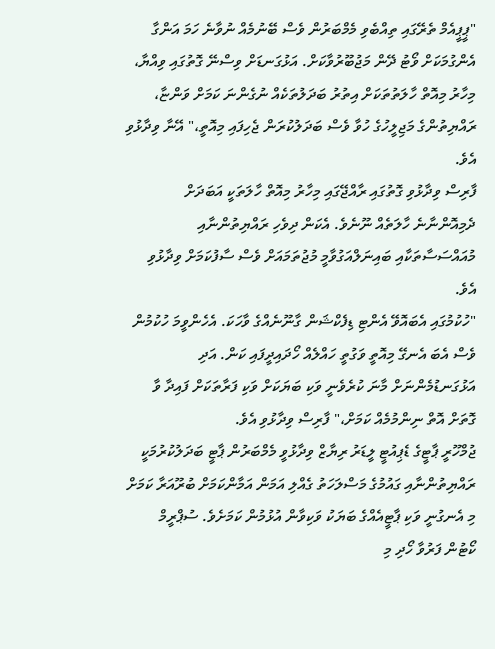"ޕީޕީއެމް ތެރޭގައި ތިއްބެވި މެމްބަރުން ވެސް ބޭނުމެއް ނުވާނެ ހަމަ އަންގާ އެންގުމަކަށް ވޯޓު ދޭން މަޖުބޫރުވާކަށް. އަޅުގަނޑަށް ވިސްނޭ ގޮތުގައި ވިއްޔާ، މިހާރު މިއޮތް ހާލަތުތަކަށް އިތުރު ބަދަލުތަކެއް ނުގެންނަ ކަމަށް ވަންޏާ، ރައްޔިތުންގެ މަޖިލީހުގެ ހުވާ ވެސް ބަދަލުކުރަން ޖެހިފައި މިއޮތީ،" އޭނާ ވިދާޅުވި އެވެ.
ފާރިސް ވިދާޅުވި ގޮތުގައި ރާއްޖޭގައި މިހާރު މިއޮތް ހާލަތަކީ އަބަދަށް ދެމިއޮންނާނެ ހާލަތެއް ނޫނެވެ. އެކަން ދިވެހި ރައްޔިތުންނާއި މުއައްސަސާތަކާއި ބައިނަލްއަގުވާމީ މުޖުތަމައަށް ވެސް ސާފުކަމަށް ވިދާޅުވި އެވެ.
"ހުކުމުގައި އެބައޮވޭ އެންޓި ޑިފެކްޝަން ގާނޫނެއްގެ ވާހަކަ. އެހެންވީމަ ހުކުމުން ވެސް އެބަ އެނގޭ މިއޮތީ ވަގުތީ ހައްލެއް ހޯދައިދީފައި ކަން. އަދި އަޅުގަނޑުމެންނަށް މާނަ ކުރެވެނީ ވަކި ބަޔަކަށް ވަކި ފަރާތަކަށް ފައިދާ ވާ ގޮތަށް އޮތް ނިންމުމެއް ކަމަށް،" ފާރިސް ވިދާޅުވި އެވެ.
ޖުމްހޫރީ ޕާޓީގެ ޑެޕިއުޓީ ލީޑަރު ރިޔާޒް ވިދާޅުވީ މެމްބަރުން ޕާޓީ ބަދަލުކުރުމަކީ ރައްޔިތުންނާއި ގައުމުގެ މަސްލަހަތު ގެއްލި އަމަން އަމާންކަމަށް ބުރޫއަރާ ކަމަށް މި އެނގުނީ ވަކި ޕާޓީއެއްގެ ބަޔަކު ވަކިވާން އުޅުމުން ކަމަށެވެ. ސުޕްރީމް ކޯޓުން ފަރުވާ ހޯދި މި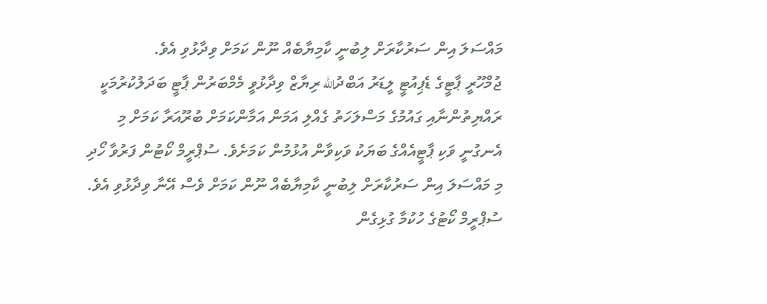މައްސަލަ އިން ސަރުކާރަށް ލިބުނީ ކާމިޔާބެއް ނޫން ކަމަށް ވިދާޅުވި އެވެ.
ޖުމްހޫރީ ޕާޓީގެ ޑެޕިއުޓީ ލީޑަރު އަބްދުالله ރިޔާޒް ވިދާޅުވީ މެމްބަރުން ޕާޓީ ބަދަލުކުރުމަކީ ރައްޔިތުންނާއި ގައުމުގެ މަސްލަހަތު ގެއްލި އަމަން އަމާންކަމަށް ބުރޫއަރާ ކަމަށް މި އެނގުނީ ވަކި ޕާޓީއެއްގެ ބަޔަކު ވަކިވާން އުޅުމުން ކަމަށެވެ. ސުޕްރީމް ކޯޓުން ފަރުވާ ހޯދި މި މައްސަލަ އިން ސަރުކާރަށް ލިބުނީ ކާމިޔާބެއް ނޫން ކަމަށް ވެސް އޭނާ ވިދާޅުވި އެވެ.
ސުޕްރީމް ކޯޓުގެ ހުކުމާ ގުޅިގެން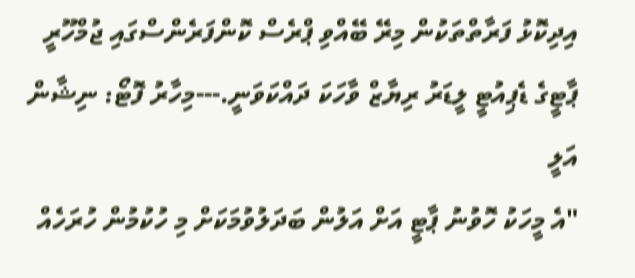އިދިކޮޅު ފަރާތްތަކުން މިރޭ ބޭއްވި ޕްރެސް ކޮންފަރެންސްގައި ޖުމްހޫރީ ޕާޓީގެ ޑެޕިއުޓީ ލީޑަރު ރިޔާޒް ވާހަކަ ދައްކަވަނީ.---މިހާރު ފޮޓޯ: ނިޝާން އަލީ
"އެ މީހަކު ހޮވުނު ޕާޓީ އަށް އަލުން ބަދަލުވުމަކަށް މި ހުކުމުން ހުރަހެއް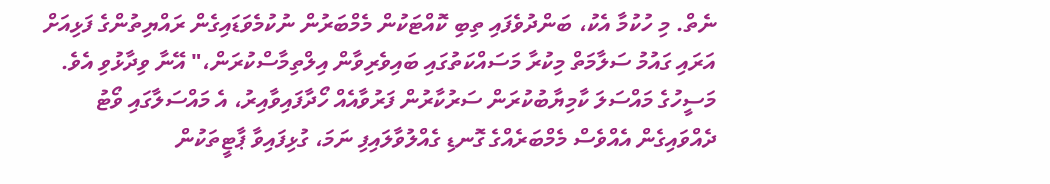ނެތް. މި ހުކުމާ އެކު، ބަންދުވެފައި ތިބި ކޮއްޓަކުން މެމްބަރުން ނުކުމެވަޑައިގެން ރައްޔިތުންގެ ފަޅިއަށް އަރައި ގައުމު ސަލާމަތް މިކުރާ މަސައްކަތުގައި ބައިވެރިވާން އިލްތިމާސްކުރަން،" އޭނާ ވިދާޅުވި އެވެ.
މަސީހުގެ މައްސަލަ ކާމިޔާބުކުރަން ސަރުކާރުން ފަރުވާއެއް ހޯދާފައިވާއިރު، އެ މައްސަލާގައި ވޯޓު ދެއްވައިގެން އެއްވެސް މެމްބަރެއްގެ ގޮނޑި ގެއްލުވާލައިފި ނަމަ، ގުޅިފައިވާ ޕާޓީތަކުން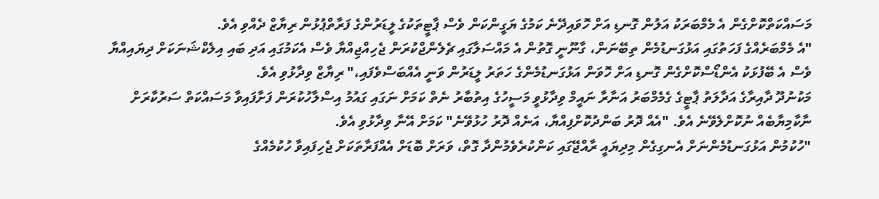މަސައްކަތްކޮށްގެން އެ މެމްބަރަކު އަލުން ގޮނޑި އަށް ހޮވައިދޭނެ ކަމުގެ ޔަގީންކަން ވެސް ޕާޓީތަކުގެ ލީޑަރުންގެ ފަރާތްޕުޅުން ރިޔާޒް ދެއްވި އެވެ.
"އެ މެމްބަރެއްގެ ފަހަތުގައި އަޅުގަނޑުމެން ތިބޭނަން، ގާނޫނީ ގޮތުން އެ މައްސަލާގައި ޗެލެންޖްކުރަން ޖެހިއްޖިއްޔާ ވެސް އެކަމުގައި އަދި ބައި އިލެކްޝަނަކަށް ދިޔައިއްޔާ ވެސް އެ ބޭފުޅަކު އެންޑޯސްކޮށްގެން ގޮނޑި އަށް ހޮވަން އަޅުގަނޑުމެންގެ ހަތަރު ލީޑަރުން ވަނީ އެއްބަސްވެފައި،" ރިޔާޒް ވިދާޅުވި އެވެ.
މަކުނުދޫ ދާއިރާގެ އަދާލަތު ޕާޓީގެ ގެމެމްބަރު އަނާރާ ނައީމް ވިދާޅުވީ މަސީހުގެ އިތުބާރު ނެތް ކަމަށް ނަގައި ގައުމު އިސްލާހުކުރަން ފަށާފައިވާ މަސައްކަތް ސަރުކާރަށް ނާކާމިޔާބެއް ނުކޮށްލެވޭނެ އެވެ. "އެއް ދޮރު ބަންދުކޮށްފިއްޔާ، އަނެއް ދޮރު ހުޅުވޭނެ" ކަމަށް އޭނާ ވިދާޅުވި އެވެ.
"ހުކުމުން އަޅުގަނޑުމެންނަށް އެނގިގެން މިދިޔައީ ރާއްޖޭގައި ކަންކުރެވެމުންދާ ގޮތް، ވަރަށް ބޮޑަށް އެއްފަރާތަކަށް ޖެހިފައިވާ ހުކުމެއްގެ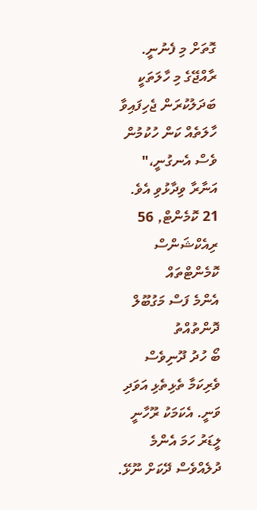ގޮތަށް މި ފެނުނީ. ރާއްޖޭގެ މި ހާލަތަކީ ބަދަލުކުރަން ޖެހިފައިވާ ހާލަތެއް ކަން ހުކުމުން ވެސް އެނގުނީ،" އަނާރާ ވިދާޅުވި އެވެ.
21 ކޮމެންޓް, 56 ރިއެކްޝަންސް
ކޮމެންޓްތައް
އެންމެ ފަސް މަގުބޫލް
ދޮންތުއްތު
ބޯ ހުދު ދޫނިވެސް ވެރިކަމާ ތެޅިތެޅި އަވަދި ވަނީ. އެކަމަކު ރޫހާނީ ލީޑަރު ހަމަ އެންމެ ދުލެއްވެސް ދޭކަށް ނޫޅޭ.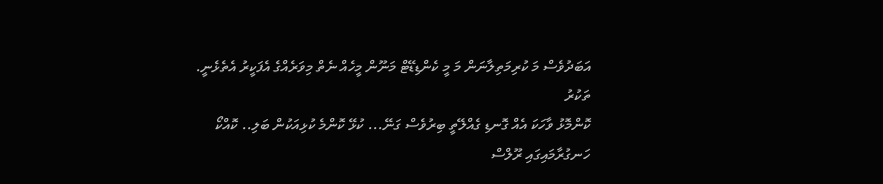އަބަދުވެސް މަ ކުރިމަތިލާނަން މަ މީ ކެންޑިޑޭޓް މަނޫން މީހެއް ނެތް މިވަރެއްގެ އެފަކީރު އެތެޅެނީ.
ތަކުރު
ކޮންމޮޅު ވާހަކަ އެއް ގޮނޑި ގެއްލޭތީ ބިރުވެސް ގަނޭ... ކުޅޭ ކޮންމެ ކުޅިއަކުން ބަލި.. ކޮއްކޯ ހަނގުރާމައިގައި ރޫލްސް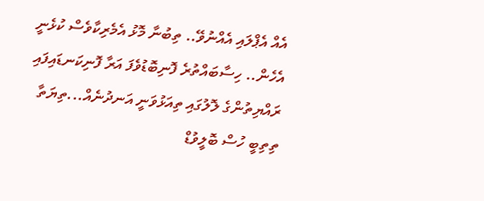އެއް އެޕްލައި އެއްނުވޭ.. ތިބުނާ މޮޅު އެމެރިކާވެސް ކުޅެނީ އެހެން.. ހިސާބައްތުރެ ފޮނިބޮޑުވެފަ އަރާ ފޮނިކަނޑައިފައި ރައްޔިތުންގެ ލޮލުގައި ތިއަޅުވަނީ އަނދުނެއް...ތިޔަތާ ތިތިބީ ހުސް ބޮލީވުޑް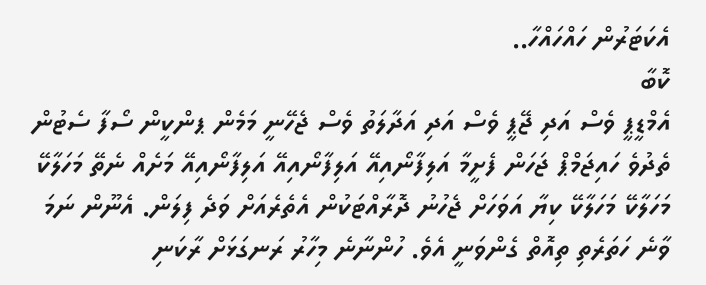އެކަޓަރުން ހައްހައްހާ..
ކޮބާ
އެމްޑީޕީ ވެސް އަދި ޖޭޕީ ވެސް އަދި އަދާލަތު ވެސް ޖެހޭނީ މަމެން ޕންކީން ސޯފާ ސެޓުން ތެދުވެ ހައިޖަމްޕް ޖަހަން ފެށީމާ އަލިފާނޯއިއޭ އަލިފާނޯއިއޭ އަލިފާނޯއިއޭ މަށެއް ނެތޭ މަހަލާކޭ މަހަލާކޭ މަހަލާކޭ ކިޔާ އަވަހަށް ޖެހުނު ދޮރާއްޓަކުން އެތެރެއަށް ވަދެ ފިލަން. އެނޫން ނަމަ ވާނެ ހަތަރެތި ތިއޮތް ގެންވަނީ އެވެ. ހުންނާނެ މިހާރު ރަނގަޅަށް ރާކަނި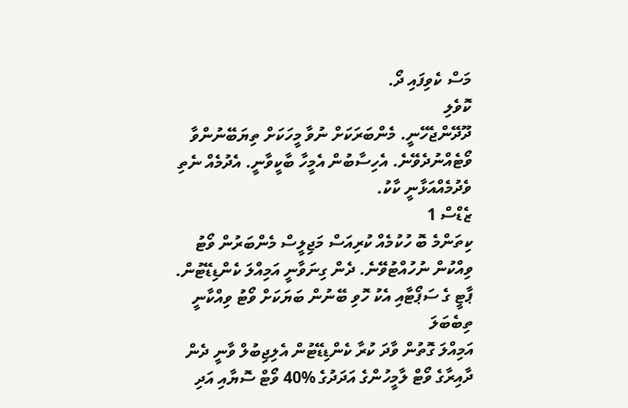މަސް ކެވިފައި ދޯ.
ކޮވެލި
ދޫދޭންޖެހޭނީ. މެންބަރަކަށް ނުވާ މީހަކަށް ތިޔަބޭނުންވާ ވޯޓެއްނުދެވޭނެ. އެހިސާބުން އެމީހާ ބާކީވާނީ. އެދުމެއް ނެތި ވެދުމެއްއަޅާނީ ކާކު.
ޒެޑްސް 1
ކިތަންމެ ބޮ ހުކުމެއް ކުރިއަސް މަޖިލީސް މެންބަރުން ވޯޓު ވިއްކުން ނުހުއްޓުވޭނެ. ދެން ގިނަވާނީ އަމިއްލަ ކެންޑިޑޭޓުން. ޕާޓީ ގެ ސަޕޯޓާއި އެކު ހޮވި ބޭނުން ބަޔަކަށް ވޯޓު ވިއްކާނީ
ތިބެބަލަ
އަމިއްލަ ގޮތުން ވާދަ ކުރާ ކެންޑިޑޭޓުން އެލިޖިބުލް ވާނީ ދެން ދާއިރާގެ ވޯޓް ލާމީހުންގެ އަދަދުގެ %40 ވޯޓް ސޮޔާއި އަދި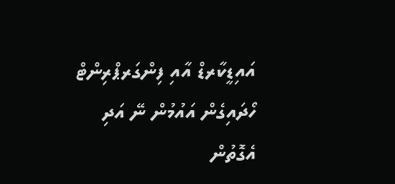އައިޑީކާރޑް އާއި ފިންގަރޕްރިންޓް ހޯދައިގެން އައުމުން ނޭ އަދި އެގޮތުން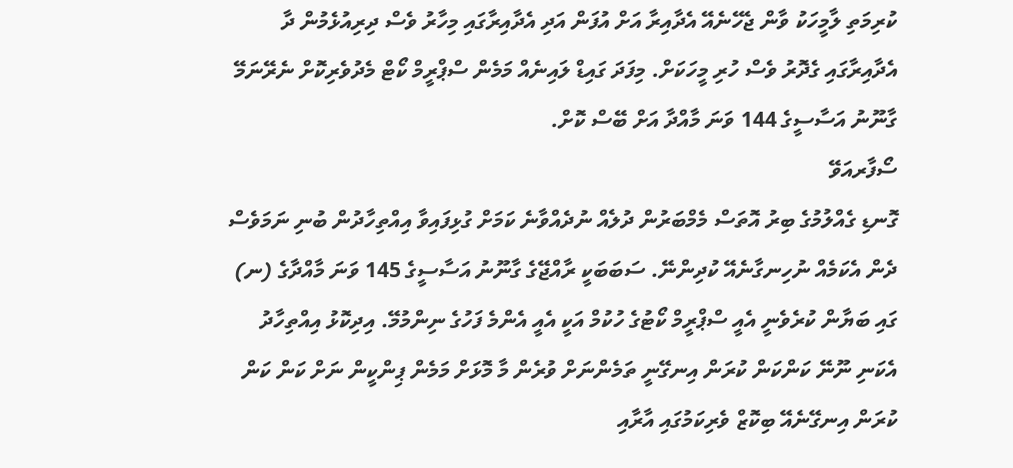ކުރިމަތި ލާމީހަކު ވާން ޖެހޭނެއޭ އެދާއިރާ އަށް އުފަން އަދި އެދާއިރާގައި މިހާރު ވެސް ދިރިއުޅެމުން ދާ އެދާއިރާގައި ގެދޮރު ވެސް ހުރި މީހަކަށް. މިފަދަ ގައިޑް ލައިނެއް މަމެން ސްޕްރީމް ކޯޓް މެދުވެރިކޮށް ނެރޭނަމޭ ގާނޫނު އަސާސީގެ 144 ވަނަ މާއްދާ އަށް ބޭސް ކޮށް.
ސޯފާރއަވޭ
ގޮނޑި ގެއްލުމުގެ ބިރު އޮތަސް މެމްބަރުން ދުލެއް ނުދެއްވާނެ ކަމަށް ގުޅިފައިވާ އިއްތިހާދުން ބުނި ނަމަވެސް ދެން އެކަމެއް ނުހިނގާނެއޭ ކުދިންނޭ. ސަބަބަކީ ރާއްޖޭގެ ގާނޫނު އަސާސީގެ 145 ވަނަ މާއްދާގެ (ނ) ގައި ބަޔާން ކުރެވެނީ އެއީ ސްޕްރީމް ކޯޓުގެ ހުކުމް އަކީ އެއީ އެންމެ ފަހުގެ ނިންމުމޭ. އިދިކޮޅު އިއްތިހާދު އެކަނި ނޫނޭ ކަންކަން ކުރަން އިނގޭނީ ތަމެންނަށް ވުރެން މާ މޮޅަށް މަމެން ޕިންކީން ނަށް ކަން ކަން ކުރަން އިނގޭނެއޭ ބިކޮޒް ވެރިކަމުގައި އާރާއި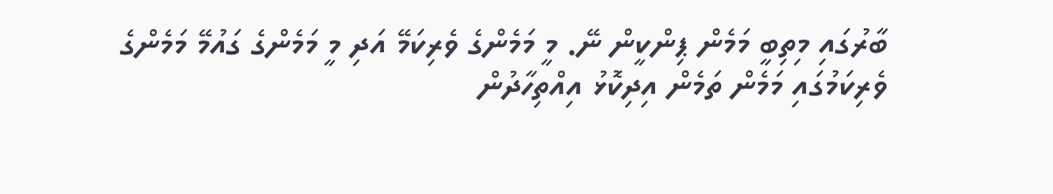ބާރުގައި މިތިބީ މަމެން ޕިންކީން ނޭ. މީ މަމެންގެ ވެރިކަމޭ އަދި މީ މަމެންގެ ގައުމޭ މަމެންގެ ވެރިކަމުގައި މަމެން ތަމެން އިދިކޮޅު އިއްތިހާދުން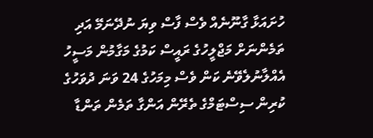ހުށައަޅާ ގާނޫނެއް ވެސް ފާސް ވިޔަ ނުދޭނަމޭ އަދި ތަމެންނަށް މަޖްލީހުގެ ރައީސް ކަމުގެ މަގާމުން މަސީހު އެއްލާނުލެވޭނެ ކަން ވެސް މިމަހުގެ 24 ވަނަ ދުވަހުގެ ކުރިން ސިސްޓަމްގެ ތެރޭން އަންގާ ތަމެން ތަންޑާ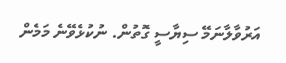އަރުވާލާނަމޭ ސިޔާސީ ގޮތުން. ނުކުޅެވޭނެ މަމެން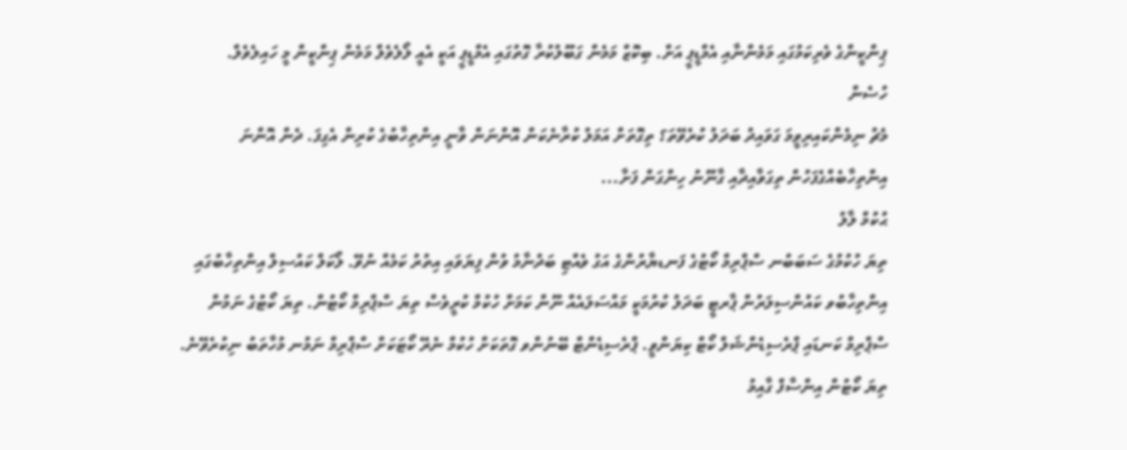ޕިންކީންގެ ވެރިކަމުގައި މަމެންނާއި އެމްޑީޕީ އަށް. ބިކޮޒް މަމެން ގަބޫލުކުރާ ގޮތުގައި އެމްޑީޕީ އަކީ އެއީ ލޯލެވެލް މަމެން ޕިންކީން މީ ހައިލެވެލް.
ހުސެން
މެޗު ނިމެންކައިރިވީމަ ގަވައިދު ބަދަލު ކުރެވޭތަ؟ ތިގޮތަށް އަމަލު ކުރާނެކަން އޮންނަން ވާނީ އިންތިހާބުގެ ކުރިން އެގިފަ. ދެން އޮންނަ އިންތިހާބެއްގެފަހުން ތިގަވާއިދާއި ގާނޫނު ހިންގަން ފަށާ...
ޙުކުމް ލާލު
ތިޔަ ހުކުމުގެ ސަބަބުނ ސްޕްރިމް ކޯޓުގެ ފަނޑޔާރުންގެ އަގު ވެއްޓި ބަދުނާމު ވުން ފިޔަވައި އިތުރު ކަމެއް ނުވޭ. ލޯކަލް ކައުސިލް އިންތިހާބުގައި އިންތިހާބުވ ކައުންސިލަރުން ޕާރޓީ ބަދަލު ކުރުމަކީ މައްސަލައެއް ނޫން ކަމަށް ހުކުމް ކުރީވެސް ތިޔަ ސްޕްރިމް ކޯޓުން. ތިޔަ ކޯޓުގެ ނަމުން ސްޕްރިމް ކަނޑައި ޕްރެސިޑެންޝަލް ކޯޓް ކިޔަންވީ. ޕްރެސިޑެންޓް ބޭނުންވ ގޮތަކަށް ހުކުމް ނެރޭ ކޯޓަކަށް ސްޕްރިމް ނަމުނ މުހާތަބު ނިކުރެވޭނެ. ތިޔަ ކޯޓުން އިންސާފް ގާއިމު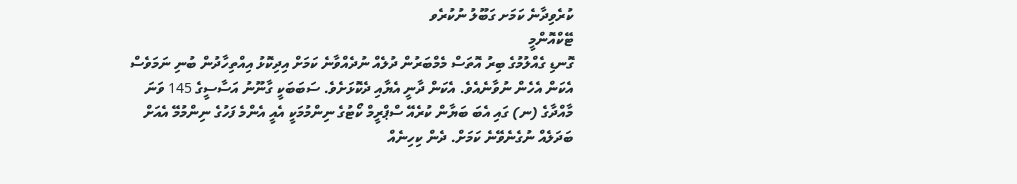ކުރެވިދާނެ ކަމަށ ގަބޫލު ނުކުރެވ
ޓޭކްއޮންމީ
ގޮނޑި ގެއްލުމުގެ ބިރު އޮތަސް މެމްބަރުން ދުލެއް ނުދެއްވާނެ ކަމަށް އިދިކޮޅު އިއްތިހާދުން ބުނި ނަމަވެސް އެކަން އެހެން ނުވާނެއެވެ. އެކަން ދާނީ އެޔާއި ދެކޮޅަށެވެ. ސަބަބަކީ ގާނޫނު އަސާސީގެ 145 ވަނަ މާއްދާގެ (ނ) ގައި އެބަ ބަޔާން ކުރެއޭ ސްޕްރީމް ކޯޓުގެ ނިންމުމަކީ އެއީ އެންމެ ފަހުގެ ނިންމުމޭ އެއަށް ބަދަލެއް ނުގެނެވޭނެ ކަމަށް. ދެން ކިހިނެއް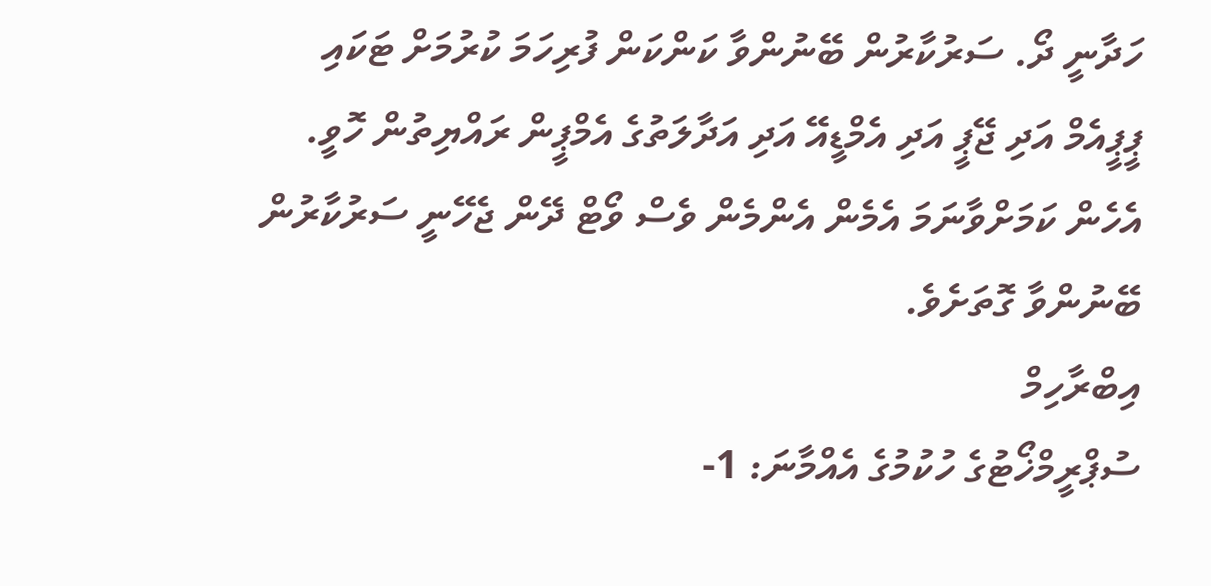ހަދާނީ ދޯ. ސަރުކާރުން ބޭނުންވާ ކަންކަން ފުރިހަމަ ކުރުމަށް ޓަކައި ޕީޕީއެމް އަދި ޖޭޕީ އަދި އެމްޑީއޭ އަދި އަދާލަތުގެ އެމްޕީން ރައްޔިތުން ހޮވީ. އެހެން ކަމަށްވާނަމަ އެމެން އެންމެން ވެސް ވޯޓް ދޭން ޖެހޭނީ ސަރުކާރުން ބޭނުންވާ ގޮތަށެވެ.
އިބްރާހިމް
ސުޕްރީމްޚޯޓުގެ ހުކުމުގެ އެއްމާނަ: 1-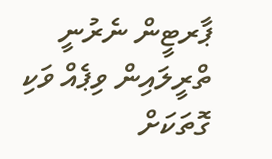ޕާރޓީން ނެރުނީ ތްރީލައިން ވިޕެއް ވަކި ގޮތަކަށް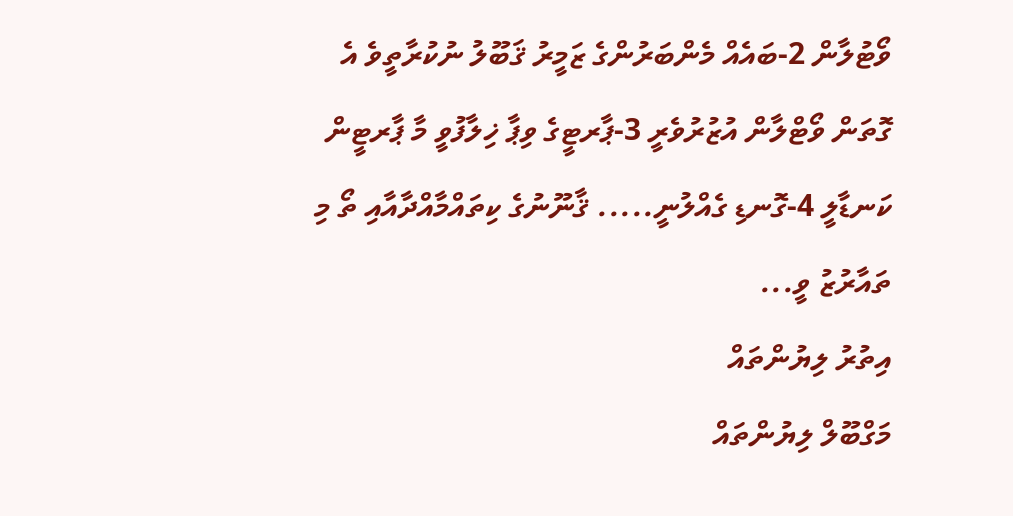ވޯޓުލާން 2-ބައެއް މެންބަރުންގެ ޒަމީރު ޤަބޫލު ނުކުރާތީވެ އެ ގޮތަން ވޯޓްލާން އުޒުރުވެރީ 3-ޕާރޓީގެ ވިޕާ ޚިލާފުވީ މާ ޕާރޓީން ކަނޑާލީ 4-ގޮނޑި ގެއްލުނީ..... ޤާނޫނުގެ ކިތައްމާއްދާއާއި ތޯ މި ތައާރުޒު ވީ...
އިތުރު ލިޔުންތައް
މަގްބޫލް ލިޔުންތައް